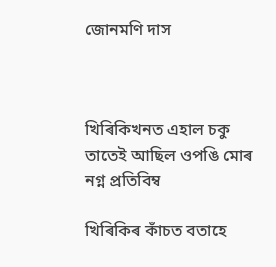জোনমণি দাস



খিৰিকিখনত এহাল চকু
তাতেই আছিল ওপঙি মোৰ
নগ্ন প্ৰতিবিম্ব

খিৰিকিৰ কাঁচত বতাহে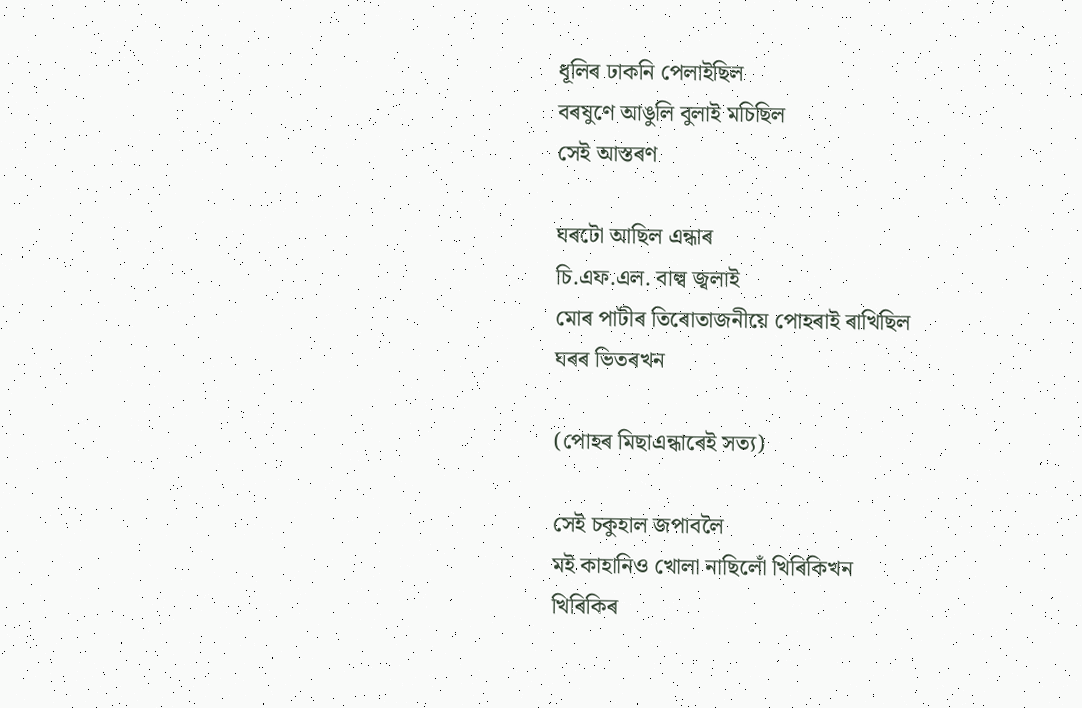ধূলিৰ ঢাকনি পেলাইছিল
বৰষুণে আঙুলি বুলাই মচিছিল
সেই আস্তৰণ

ঘৰটো আছিল এন্ধাৰ
চি.এফ.এল. বাল্ব জ্বলাই
মোৰ পাটীৰ তিৰোতাজনীয়ে পোহৰাই ৰাখিছিল
ঘৰৰ ভিতৰখন

(পোহৰ মিছাএন্ধাৰেই সত্য)

সেই চকুহাল জপাবলৈ
মই কাহানিও খোলা নাছিলোঁ খিৰিকিখন
খিৰিকিৰ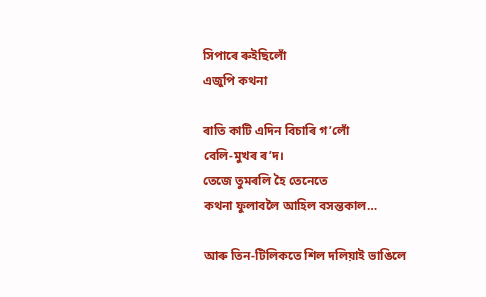সিপাৰে ৰুইছিলোঁ
এজুপি কথনা

ৰাতি কাটি এদিন বিচাৰি গ’লোঁ
বেলি-মুখৰ ৰ’দ।
তেজে তুমৰলি হৈ তেনেতে
কথনা ফুলাবলৈ আহিল বসন্তকাল…

আৰু তিন-টিলিকতে শিল দলিয়াই ভাঙিলে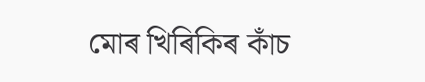মোৰ খিৰিকিৰ কাঁচ